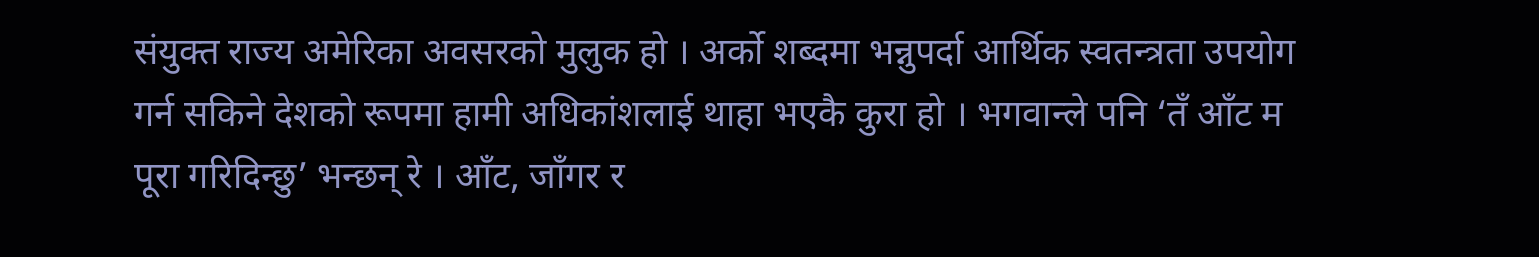संयुक्त राज्य अमेरिका अवसरको मुलुक हो । अर्को शब्दमा भन्नुपर्दा आर्थिक स्वतन्त्रता उपयोग गर्न सकिने देशको रूपमा हामी अधिकांशलाई थाहा भएकै कुरा हो । भगवान्ले पनि ‘तँ आँट म पूरा गरिदिन्छु’ भन्छन् रे । आँट, जाँगर र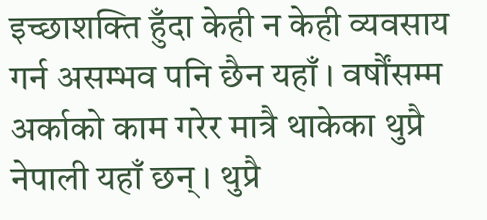इच्छाशक्ति हुँदा केही न केही व्यवसाय गर्न असम्भव पनि छैन यहाँ । वर्षौंसम्म अर्काको काम गरेर मात्रै थाकेका थुप्रै नेपाली यहाँ छन् । थुप्रै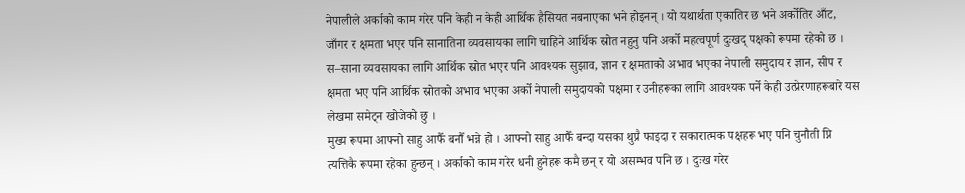नेपालीले अर्काको काम गरेर पनि केही न केही आर्थिक हैसियत नबनाएका भने होइनन् । यो यथार्थता एकातिर छ भने अर्कोतिर आँट, जाँगर र क्षमता भएर पनि सानातिना व्यवसायका लागि चाहिने आर्थिक स्रोत नहुनु पनि अर्को महत्वपूर्ण दुःखद् पक्षको रूपमा रहेको छ । स–साना व्यवसायका लागि आर्थिक स्रोत भएर पनि आवश्यक सुझाव, ज्ञान र क्षमताको अभाव भएका नेपाली समुदाय र ज्ञान, सीप र क्षमता भए पनि आर्थिक स्रोतको अभाव भएका अर्को नेपाली समुदायको पक्षमा र उनीहरूका लागि आवश्यक पर्ने केही उत्प्रेरणाहरूबारे यस लेखमा समेट्न खोजेको छु ।
मुख्य रूपमा आफ्नो साहु आफैँ बनौँ भन्ने हो । आफ्नो साहु आफैँ बन्दा यसका थुप्रै फाइदा र सकारात्मक पक्षहरू भए पनि चुनौती प्नि त्यत्तिकै रूपमा रहेका हुन्छन् । अर्काको काम गरेर धनी हुनेहरू कमै छन् र यो असम्भव पनि छ । दुःख गरेर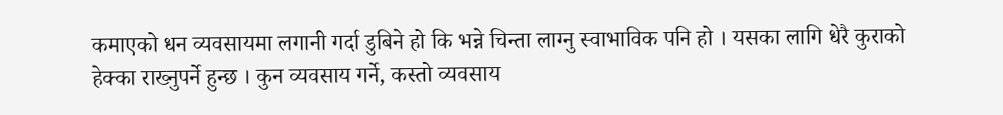कमाएको धन व्यवसायमा लगानी गर्दा डुबिने हो कि भन्ने चिन्ता लाग्नु स्वाभाविक पनि हो । यसका लागि धेरै कुराको हेक्का राख्नुपर्ने हुन्छ । कुन व्यवसाय गर्ने, कस्तो व्यवसाय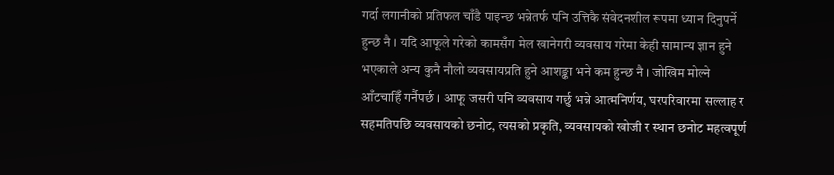गर्दा लगानीको प्रतिफल चाँडै पाइन्छ भन्नेतर्फ पनि उत्तिकै संवेदनशील रूपमा ध्यान दिनुपर्ने हुन्छ नै । यदि आफूले गरेको कामसँग मेल खानेगरी व्यवसाय गरेमा केही सामान्य ज्ञान हुने भएकाले अन्य कुनै नौलो व्यवसायप्रति हुने आशङ्का भने कम हुन्छ नै । जोखिम मोल्ने आँटचाहिँ गर्नैपर्छ । आफू जसरी पनि व्यवसाय गर्छु भन्ने आत्मनिर्णय, घरपरिवारमा सल्लाह र सहमतिपछि व्यवसायको छनोट, त्यसको प्रकृति, व्यवसायको खोजी र स्थान छनोट महत्वपूर्ण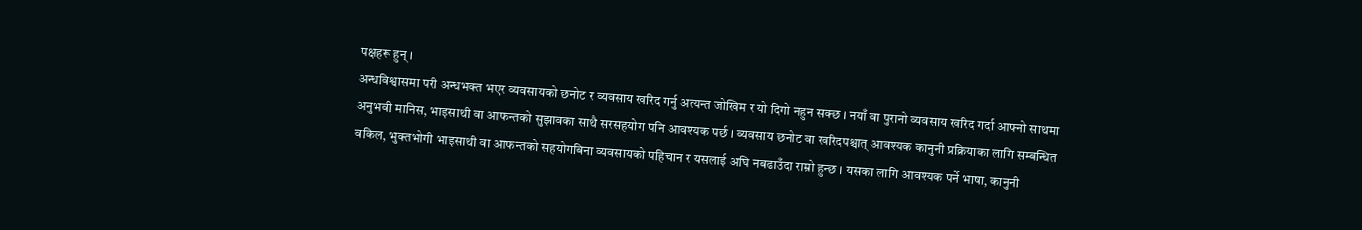पक्षहरू हुन् ।
अन्धविश्वासमा परी अन्धभक्त भएर व्यवसायको छनोट र व्यवसाय खरिद गर्नु अत्यन्त जोखिम र यो दिगो नहुन सक्छ । नयाँ वा पुरानो व्यवसाय खरिद गर्दा आफ्नो साथमा अनुभवी मानिस, भाइसाथी वा आफन्तको सुझावका साथै सरसहयोग पनि आवश्यक पर्छ । व्यवसाय छनोट वा खरिदपश्चात् आवश्यक कानुनी प्रक्रियाका लागि सम्बन्धित वकिल, भुक्तभोगी भाइसाथी वा आफन्तको सहयोगबिना व्यवसायको पहिचान र यसलाई अघि नबढाउँदा राम्रो हुन्छ । यसका लागि आवश्यक पर्ने भाषा, कानुनी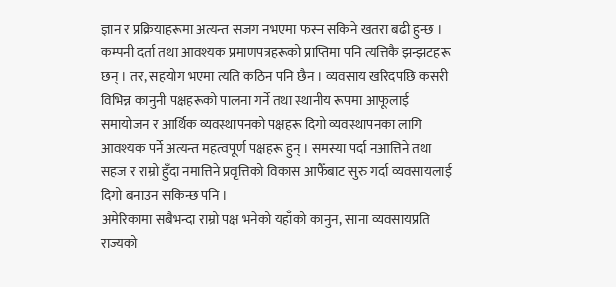ज्ञान र प्रक्रियाहरूमा अत्यन्त सजग नभएमा फस्न सकिने खतरा बढी हुन्छ । कम्पनी दर्ता तथा आवश्यक प्रमाणपत्रहरूको प्राप्तिमा पनि त्यत्तिकै झन्झटहरू छन् । तर, सहयोग भएमा त्यति कठिन पनि छैन । व्यवसाय खरिदपछि कसरी विभिन्न कानुनी पक्षहरूको पालना गर्ने तथा स्थानीय रूपमा आफूलाई समायोजन र आर्थिक व्यवस्थापनको पक्षहरू दिगो व्यवस्थापनका लागि आवश्यक पर्ने अत्यन्त महत्वपूर्ण पक्षहरू हुन् । समस्या पर्दा नआत्तिने तथा सहज र राम्रो हुँदा नमात्तिने प्रवृत्तिको विकास आफैँबाट सुरु गर्दा व्यवसायलाई दिगो बनाउन सकिन्छ पनि ।
अमेरिकामा सबैभन्दा राम्रो पक्ष भनेको यहाँको कानुन, साना व्यवसायप्रति राज्यको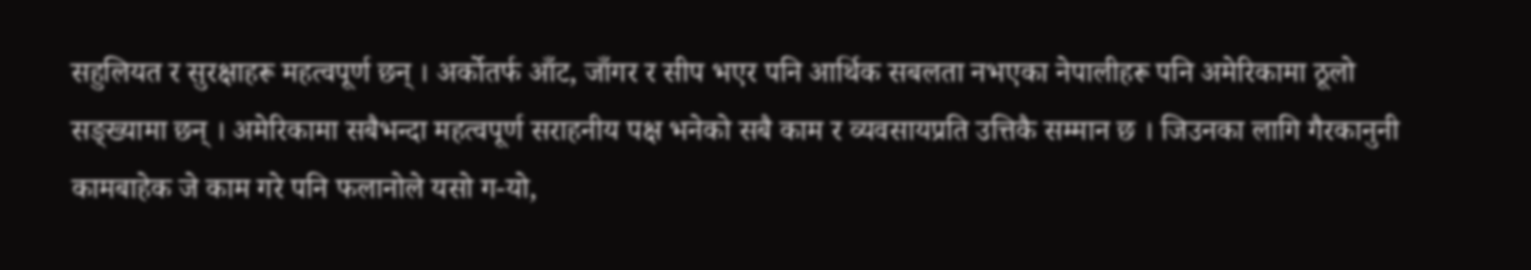सहुलियत र सुरक्षाहरू महत्वपूर्ण छन् । अर्कोतर्फ आँट, जाँगर र सीप भएर पनि आर्थिक सबलता नभएका नेपालीहरू पनि अमेरिकामा ठूलो सङ्ख्यामा छन् । अमेरिकामा सबैभन्दा महत्वपूर्ण सराहनीय पक्ष भनेको सबै काम र व्यवसायप्रति उत्तिकै सम्मान छ । जिउनका लागि गैरकानुनी कामबाहेक जे काम गरे पनि फलानोले यसो ग-यो,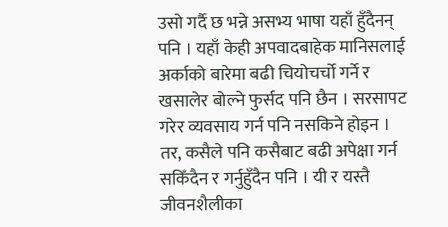उसो गर्दै छ भन्ने असभ्य भाषा यहाँ हुँदैनन् पनि । यहाँ केही अपवादबाहेक मानिसलाई अर्काको बारेमा बढी चियोचर्चो गर्ने र खसालेर बोल्ने फुर्सद पनि छैन । सरसापट गरेर व्यवसाय गर्न पनि नसकिने होइन । तर, कसैले पनि कसैबाट बढी अपेक्षा गर्न सकिँदैन र गर्नुहुँदैन पनि । यी र यस्तै जीवनशैलीका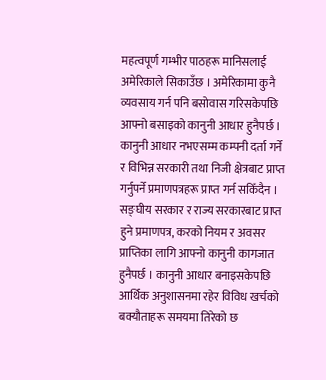महत्वपूर्ण गम्भीर पाठहरू मानिसलाई अमेरिकाले सिकाउँछ । अमेरिकामा कुनै व्यवसाय गर्न पनि बसोवास गरिसकेपछि आफ्नो बसाइको कानुनी आधार हुनैपर्छ । कानुनी आधार नभएसम्म कम्पनी दर्ता गर्ने र विभिन्न सरकारी तथा निजी क्षेत्रबाट प्राप्त गर्नुपर्ने प्रमाणपत्रहरू प्राप्त गर्न सकिँदैन । सङ्घीय सरकार र राज्य सरकारबाट प्राप्त हुने प्रमाणपत्र, करको नियम र अवसर प्राप्तिका लागि आफ्नो कानुनी कागजात हुनैपर्छ । कानुनी आधार बनाइसकेपछि आर्थिक अनुशासनमा रहेर विविध खर्चको बक्यौताहरू समयमा तिरेको छ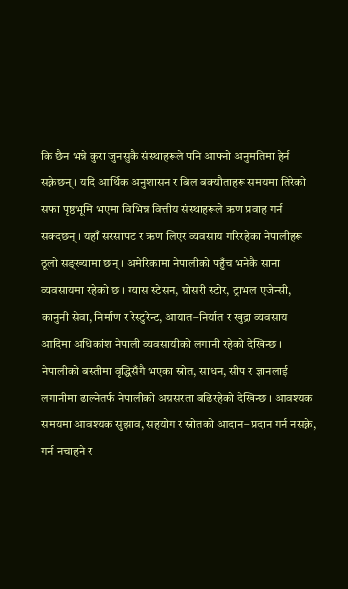कि छैन भन्ने कुरा जुनसुकै संस्थाहरूले पनि आफ्नो अनुमतिमा हेर्न सक्नेछन् । यदि आर्थिक अनुशासन र बिल बक्यौताहरू समयमा तिरेको सफा पृष्ठभूमि भएमा विभिन्न वित्तीय संस्थाहरूले ऋण प्रवाह गर्न सक्दछन् । यहाँ सरसापट र ऋण लिएर व्यवसाय गरिरहेका नेपालीहरू ठूलो सङ्ख्यामा छन् । अमेरिकामा नेपालीको पहुँच भनेकै साना व्यवसायमा रहेको छ । ग्यास स्टेसन, ग्रोसरी स्टोर, ट्राभल एजेन्सी, कानुनी सेवा, निर्माण र रेस्टुरेन्ट, आयात–निर्यात र खुद्रा व्यवसाय आदिमा अधिकांश नेपाली व्यवसायीको लगानी रहेको देखिन्छ । नेपालीको बस्तीमा वृद्धिसँगै भएका स्रोत, साधन, सीप र ज्ञानलाई लगानीमा ढाल्नेतर्फ नेपालीको अग्रसरता बढिरहेको देखिन्छ । आवश्यक समयमा आवश्यक सुझाव, सहयोग र स्रोतको आदान–प्रदान गर्न नसक्ने, गर्न नचाहने र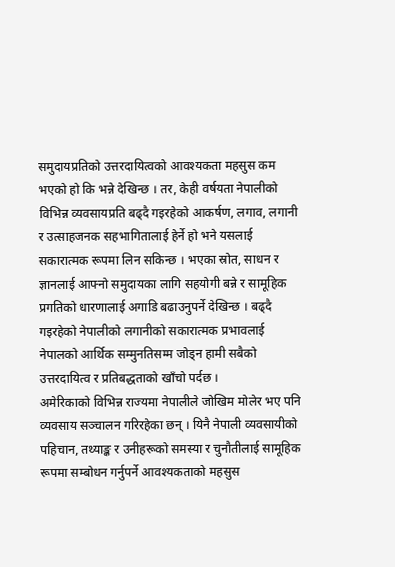समुदायप्रतिको उत्तरदायित्वको आवश्यकता महसुस कम भएको हो कि भन्ने देखिन्छ । तर, केही वर्षयता नेपालीको विभिन्न व्यवसायप्रति बढ्दै गइरहेको आकर्षण, लगाव, लगानी र उत्साहजनक सहभागितालाई हेर्ने हो भने यसलाई सकारात्मक रूपमा लिन सकिन्छ । भएका स्रोत, साधन र ज्ञानलाई आफ्नो समुदायका लागि सहयोगी बन्ने र सामूहिक प्रगतिको धारणालाई अगाडि बढाउनुपर्ने देखिन्छ । बढ्दै गइरहेको नेपालीको लगानीको सकारात्मक प्रभावलाई नेपालको आर्थिक सम्मुनतिसम्म जोड्न हामी सबैको उत्तरदायित्व र प्रतिबद्धताको खाँचो पर्दछ ।
अमेरिकाको विभिन्न राज्यमा नेपालीले जोखिम मोलेर भए पनि व्यवसाय सञ्चालन गरिरहेका छन् । यिनै नेपाली व्यवसायीको पहिचान, तथ्याङ्क र उनीहरूको समस्या र चुनौतीलाई सामूहिक रूपमा सम्बोधन गर्नुपर्ने आवश्यकताको महसुस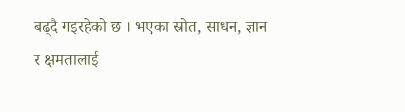बढ्दै गइरहेको छ । भएका स्रोत, साधन, ज्ञान र क्षमतालाई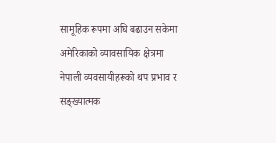सामूहिक रूपमा अघि बढाउन सकेमा अमेरिकाको व्यावसायिक क्षेत्रमा नेपाली व्यवसायीहरूको थप प्रभाव र सङ्ख्यात्मक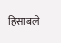हिसाबले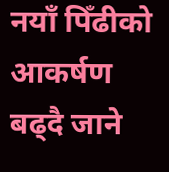नयाँ पिँढीको आकर्षण बढ्दै जाने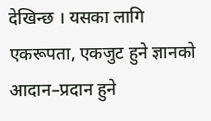देखिन्छ । यसका लागि एकरूपता, एकजुट हुने ज्ञानको आदान–प्रदान हुने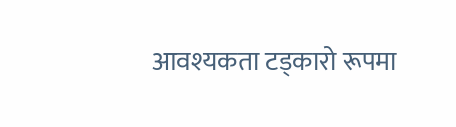आवश्यकता टड्कारो रूपमा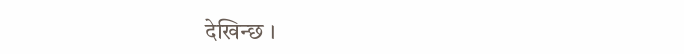देखिन्छ ।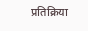प्रतिक्रिया